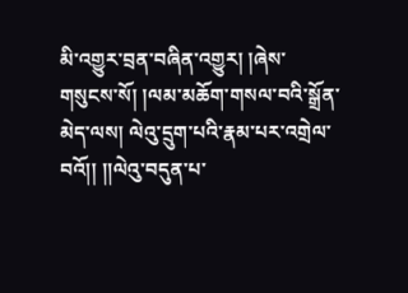མི་འགྱུར་བྲན་བཞིན་འགྱུར། །ཞེས་གསུངས་སོ། །ལམ་མཆོག་གསལ་བའི་སྒྲོན་མེད་ལས། ལེའུ་དྲུག་པའི་རྣམ་པར་འགྲེལ་བའོ།། །།ལེའུ་བདུན་པ་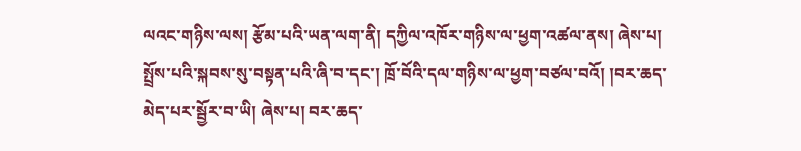ལའང་གཉིས་ལས། རྩོམ་པའི་ཡན་ལག་ནི། དཀྱིལ་འཁོར་གཉིས་ལ་ཕྱག་འཚལ་ནས། ཞེས་པ། སྤྲོས་པའི་སྐབས་སུ་བསྟན་པའི་ཞི་བ་དང་། ཁྲོ་བོའི་དལ་གཉིས་ལ་ཕྱག་བཙལ་བའོ། །བར་ཆད་མེད་པར་སྦྱོར་བ་ཡི། ཞེས་པ། བར་ཆད་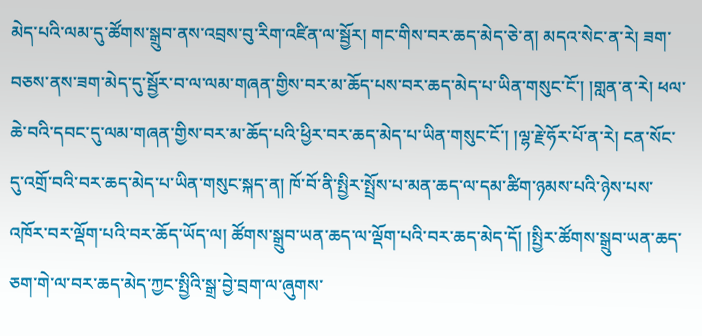མེད་པའི་ལམ་དུ་ཚོགས་སྒྲུབ་ནས་འབྲས་བུ་རིག་འཛིན་ལ་སྦྱོར། གང་གིས་བར་ཆད་མེད་ཅེ་ན། མདའ་སེང་ན་རེ། ཟག་བཅས་ནས་ཟག་མེད་དུ་སྦྱོར་བ་ལ་ལམ་གཞན་གྱིས་བར་མ་ཆོད་པས་བར་ཆད་མེད་པ་ཡིན་གསུང་ངོ་། །གླན་ན་རེ། ཕལ་ཆེ་བའི་དབང་དུ་ལམ་གཞན་གྱིས་བར་མ་ཆོད་པའི་ཕྱིར་བར་ཆད་མེད་པ་ཡིན་གསུང་ངོ་། །ལྷ་རྗེ་ཧོར་པོ་ན་རེ། ངན་སོང་དུ་འགྲོ་བའི་བར་ཆད་མེད་པ་ཡིན་གསུང་སྐད་ན། ཁོ་བོ་ནི་སྤྱིར་སྤྲོས་པ་མན་ཆད་ལ་དམ་ཚིག་ཉམས་པའི་ཉེས་པས་འཁོར་བར་ལྡོག་པའི་བར་ཆོད་ཡོད་ལ། ཚོགས་སྒྲུབ་ཡན་ཆད་ལ་ལྡོག་པའི་བར་ཆད་མེད་དོ། །སྤྱིར་ཚོགས་སྒྲུབ་ཡན་ཆད་ཅག་གེ་ལ་བར་ཆད་མེད་ཀྱང་སྤྱིའི་སྒྲ་བྱེ་བྲག་ལ་ཞུགས་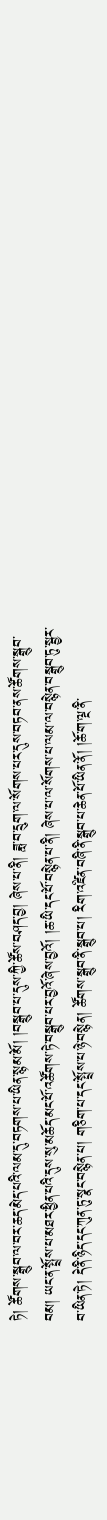ཏེ། ཚོགས་སྒྲུབ་ལ་བར་ཆད་མེད་པའི་ལམ་དུ་བཏགས་པ་ཡིན་སྙམ་མོ། །བསྒྲུབ་པ་དུས་ཀྱི་ཚོས་བཤད་བྱ། ཞེས་པ་ནི། ཟླ་བ་དྲུག་ལ་སོགས་པར་དུས་བཏབ་ནས་ཚོགས་སྒྲུབ་བམ། ཡང་ན་སྤྲོས་པ་མཐར་ཕྱིན་པའི་དུས་སུ་མཆོད་མང་པོ་འཚོགས་ཏེ་བསྒྲུབ་པར་བྱའོ་ཞེས་བྱའོ། །ཆ་ཡི་དང་པོ་བསྙེན་པ་ནི། ཞེས་པ་ལ་སོགས་པ་ལམ་ལ་བསྙེན་བསྒྲུབ་ཏུ་སྦྱར་བ་ཡིན་ཏེ། དེ་ནི་ཉིད་དང་ཀུན་ཏུ་སྣང་བསྙེན་པ། གཅིག་པ་དང་སྤྲོས་པ་ཉེ་བསྙེན། ཚོགས་སྒྲུབ་ནི་སྒྲུབ་པ། རིག་འཛིན་བཞི་ནི་སྒྲུབ་པ་ཆེན་པོ་ཡིན་ནོ། །ཆོ་ག་ལྔ་ནི་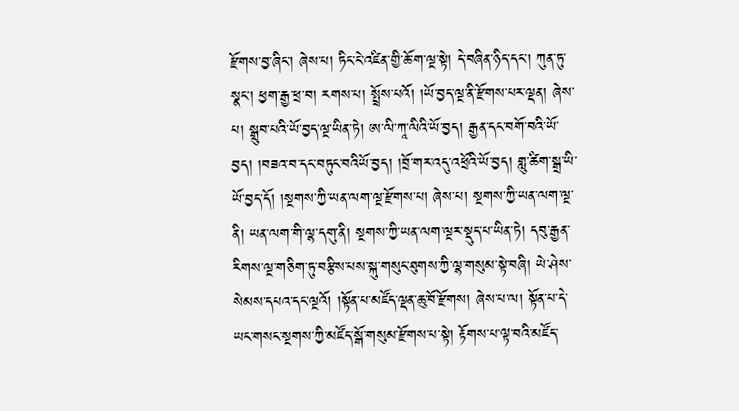རྫོགས་བྱ་ཞིང་། ཞེས་པ། ཏིང་ངེ་འཛིན་གྱི་ཆོ་ག་ལྔ་སྟེ། དེ་བཞིན་ཉིད་དང་། ཀུན་ཏུ་སྣང་། ཕྱག་རྒྱ་ཕྲ་བ། རགས་པ། སྤྲོས་པའོ། །ཡོ་བྱད་ལྔ་ནི་རྫོགས་པར་ལྡན། ཞེས་པ། སྒྲུབ་པའི་ཡོ་བྱད་ལྔ་ཡིན་ཏེ། ཨ་ལི་ཀཱ་ལིའི་ཡོ་བྱད། རྒྱན་དང་བགོ་བའི་ཡོ་བྱད། །བཟའ་བ་དང་བཏུང་བའིཡོ་བྱད། །བྲོ་གར་འདུ་འཕྲོའི་ཡོ་བྱད། གླུ་ཚིག་སྒྲ་ཡི་ཡོ་བྱད་དོ། །སྔགས་ཀྱི་ཡན་ལག་ལྔ་རྫོགས་པ། ཞེས་པ། སྔགས་ཀྱི་ཡན་ལག་ལྔ་ནི། ཡན་ལག་གི་ལྷ་དགུ་ནི། སྔགས་ཀྱི་ཡན་ལག་ལྔར་སྡུད་པ་ཡིན་ཏེ། དབུ་རྒྱན་རིགས་ལྔ་གཅིག་ཏུ་བརྩིས་པས་སྐུ་གསུང་ཐུགས་ཀྱི་ལྷ་གསུམ་སྟེ་བཞི། ཡེ་ཤེས་སེམས་དཔའ་དང་ལྔའོ། །སྟོན་པ་མཛོད་ལྡན་ཆུ་བོ་རྫོགས། ཞེས་པ་ལ། སྟོན་པ་དེ་ཡང་གསང་སྔགས་ཀྱི་མཛོད་སྒོ་གསུམ་རྫོགས་པ་སྟེ། རྟོགས་པ་ལྟ་བའི་མཛོད་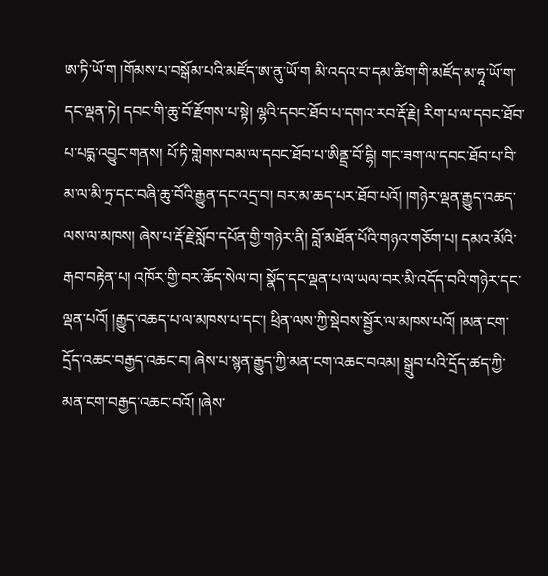ཨ་ཏི་ཡོ་ག །གོམས་པ་བསྒོམ་པའི་མཛོད་ཨ་ནུ་ཡོ་ག མི་འདའ་བ་དམ་ཚིག་གི་མཛོད་མ་ཧཱ་ཡོ་ག་དང་ལྡན་ཏེ། དབང་གི་ཆུ་བོ་རྫོགས་པ་སྟེ། ལྷའི་དབང་ཐོབ་པ་དགའ་རབ་རྡོ་རྗེ། རིག་པ་ལ་དབང་ཐོབ་པ་པདྨ་འབྱུང་གནས། པོ་ཏི་གླེགས་བམ་ལ་དབང་ཐོབ་པ་ཨིནྡྲ་བོ་དྷི། གང་ཟག་ལ་དབང་ཐོབ་པ་བི་མ་ལ་མི་ཏྲ་དང་བཞི་ཆུ་བོའི་རྒྱུན་དང་འདྲ་བ། བར་མ་ཆད་པར་ཐོབ་པའོ། །གཉེར་ལྡན་རྒྱུད་འཆད་ལས་ལ་མཁས། ཞེས་པ་རྡོ་རྗེ་སློབ་དཔོན་གྱི་གཉེར་ནི། བློ་མཐོན་པོའི་གཉའ་གཅོག་པ། དམའ་མོའི་རྒབ་བརྟེན་པ། འཁོར་གྱི་བར་ཆོད་སེལ་བ། སྣོད་དང་ལྡན་པ་ལ་ཡལ་བར་མི་འདོད་བའི་གཉེར་དང་ལྡན་པའོ། །རྒྱུད་འཆད་པ་ལ་མཁས་པ་དང་། ཕྲིན་ལས་ཀྱི་སྡེབས་སྦྱོར་ལ་མཁས་པའོ། །མན་ངག་དྲོད་འཆང་བརྒྱད་འཆང་བ། ཞེས་པ་སྙན་རྒྱུད་ཀྱི་མན་ངག་འཆང་བའམ། སྒྲུབ་པའི་དྲོད་ཚད་ཀྱི་མན་ངག་བརྒྱད་འཆང་བའོ། །ཞེས་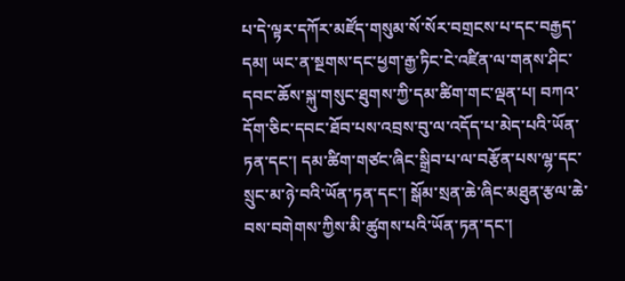པ་དེ་ལྟར་དཀོར་མཛོད་གསུམ་སོ་སོར་བགྲངས་པ་དང་བརྒྱད་དམ། ཡང་ན་སྔགས་དང་ཕྱག་རྒྱ་ཏིང་ངེ་འཛིན་ལ་གནས་ཤིང་དབང་ཆོས་སྐུ་གསུང་ཐུགས་ཀྱི་དམ་ཚིག་གང་ལྡན་པ། བཀའ་དོག་ཅིང་དབང་ཐོབ་པས་འབྲས་བུ་ལ་འདོད་པ་མེད་པའི་ཡོན་ཏན་དང་། དམ་ཚིག་གཙང་ཞིང་སྒྲིབ་པ་ལ་བརྩོན་པས་ལྷ་དང་སྲུང་མ་ཉེ་བའི་ཡོན་ཏན་དང་། སྒོམ་སྲན་ཆེ་ཞིང་མཐུན་རྩལ་ཆེ་བས་བགེགས་ཀྱིས་མི་ཚུགས་པའི་ཡོན་ཏན་དང་།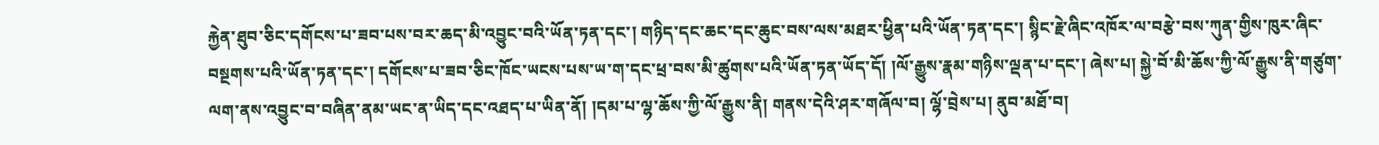རྐྱེན་ཐུབ་ཅིང་དགོངས་པ་ཟབ་པས་བར་ཆད་མི་འབྱུང་བའི་ཡོན་ཏན་དང་། གཉིད་དང་ཆང་དང་ཆུང་བས་ལས་མཐར་ཕྱིན་པའི་ཡོན་ཏན་དང་། སྙིང་རྗེ་ཞིང་འཁོར་ལ་བརྩེ་བས་ཀུན་གྱིས་ཁུར་ཞིང་བསྔགས་པའི་ཡོན་ཏན་དང་། དགོངས་པ་ཟབ་ཅིང་ཁོང་ཡངས་པས་ཡ་ག་དང་ཕྲ་བས་མི་ཚུགས་པའི་ཡོན་ཏན་ཡོད་དོ། །ལོ་རྒྱུས་རྣམ་གཉིས་ལྡན་པ་དང་། ཞེས་པ། སྐྱེ་བོ་མི་ཆོས་ཀྱི་ལོ་རྒྱུས་ནི་གཙུག་ལག་ནས་འབྱུང་བ་བཞིན་ནམ་ཡང་ན་ཡིད་དང་འཐད་པ་ཡིན་ནོ། །དམ་པ་ལྷ་ཆོས་ཀྱི་ལོ་རྒྱུས་ནི། གནས་དེའི་ཤར་གཞོལ་བ། ལྷོ་བྲེས་པ། ནུབ་མཐོ་བ།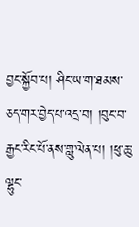བྱང་སྐྱོབ་པ། ཤིང་ཡ་ག་ཐམས་ཅད་གར་བྱེད་པ་འདྲ་བ། །བུང་བ་རྒྱང་རིང་པོ་ནས་གླུ་ལེན་པ། །ཕུ་ཆུ་ལྷུང་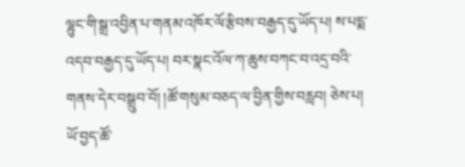ལྷུང་གི་སྒྲ་འབྱིན་པ་གནམ་འཁོར་ལོ་རྩིབས་བརྒྱད་དུ་ཡོད་པ། ས་པདྨ་འདབ་བརྒྱད་དུ་ཡོད་པ། བར་སྣང་འོལ་ཀ་ཆུས་བཀང་བ་འདྲ་བའི་གནས་དེར་བསྒྲུབ་བོ། །ཚོ་གསུམ་བཅད་ལ་བྱིན་གྱིས་བརླབ། ཅེས་པ། ཡོ་བྱད་ཚོ་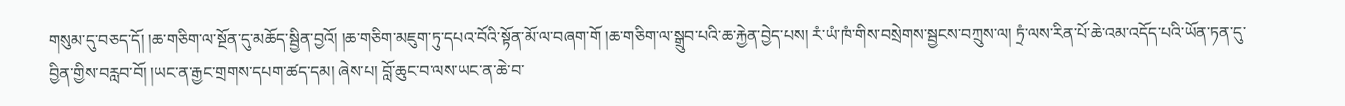གསུམ་དུ་བཅད་དོ། །ཆ་གཅིག་ལ་སྔོན་དུ་མཆོད་སྦྱིན་བྱའོ། །ཆ་གཅིག་མཇུག་ཏུ་དཔའ་བོའི་སྟོན་མོ་ལ་བཞག་གོ །ཆ་གཅིག་ལ་སྒྲུབ་པའི་ཆ་རྐྱེན་བྱེད་པས། རཾ་ཡཾ་ཁཾ་གིས་བསྲེགས་སྦྱངས་བཀྲུས་ལ། ཏྲཾ་ལས་རིན་པོ་ཆེ་འམ་འདོད་པའི་ཡོན་ཏན་དུ་བྱིན་གྱིས་བརླབ་བོ། །ཡང་ན་རྒྱང་གྲགས་དཔག་ཚད་དམ། ཞེས་པ། བློ་ཆུང་བ་ལས་ཡང་ན་ཆེ་བ་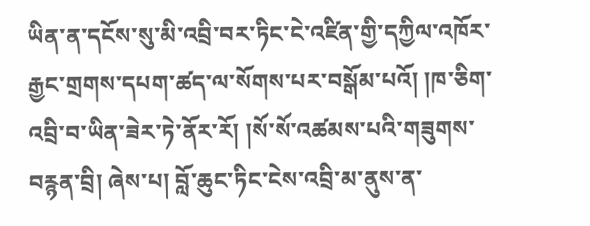ཡིན་ན་དངོས་སུ་མི་འབྲི་བར་ཏིང་ངེ་འཛིན་གྱི་དཀྱིལ་འཁོར་རྒྱང་གྲགས་དཔག་ཚད་ལ་སོགས་པར་བསྒོམ་པའོ། །ཁ་ཅིག་འབྲི་བ་ཡིན་ཟེར་ཏེ་ནོར་རོ། །སོ་སོ་འཚམས་པའི་གཟུགས་བརྙན་བྲི། ཞེས་པ། བློ་ཆུང་ཏིང་ངེས་འབྲི་མ་ནུས་ན་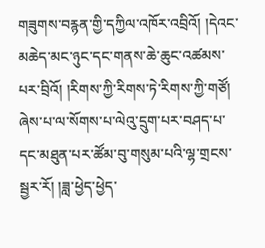གཟུགས་བརྙན་གྱི་དཀྱིལ་འཁོར་འབྲིའོ། །དེའང་མཆེད་མང་ཉུང་དང་གནས་ཆེ་ཆུང་འཚམས་པར་བྲིའོ། །རིགས་ཀྱི་རིགས་ཏེ་རིགས་ཀྱི་གཙོ། ཞེས་པ་ལ་སོགས་པ་ལེའུ་དྲུག་པར་བཤད་པ་དང་མཐུན་པར་ཚོམ་བུ་གསུམ་པའི་ལྷ་གྲངས་སྦྱར་རོ། །ཟླ་ཕྱེད་ཕྱེད་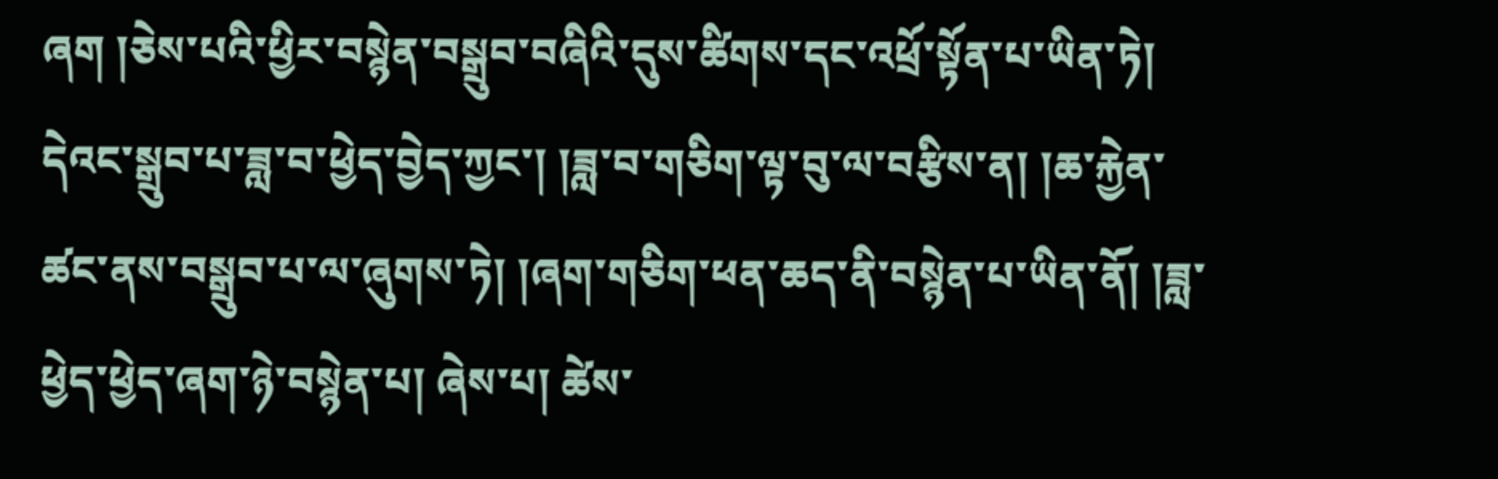ཞག །ཅེས་པའི་ཕྱིར་བསྙེན་བསྒྲུབ་བཞིའི་དུས་ཚིགས་དང་འཕྲོ་སྟོན་པ་ཡིན་ཏེ། དེའང་སྒྲུབ་པ་ཟླ་བ་ཕྱེད་བྱེད་ཀྱང་། །ཟླ་བ་གཅིག་ལྟ་བུ་ལ་བརྩིས་ན། །ཆ་རྐྱེན་ཚང་ནས་བསྒྲུབ་པ་ལ་ཞུགས་ཏེ། །ཞག་གཅིག་ཕན་ཆད་ནི་བསྙེན་པ་ཡིན་ནོ། །ཟླ་ཕྱེད་ཕྱེད་ཞག་ཉེ་བསྙེན་པ། ཞེས་པ། ཚེས་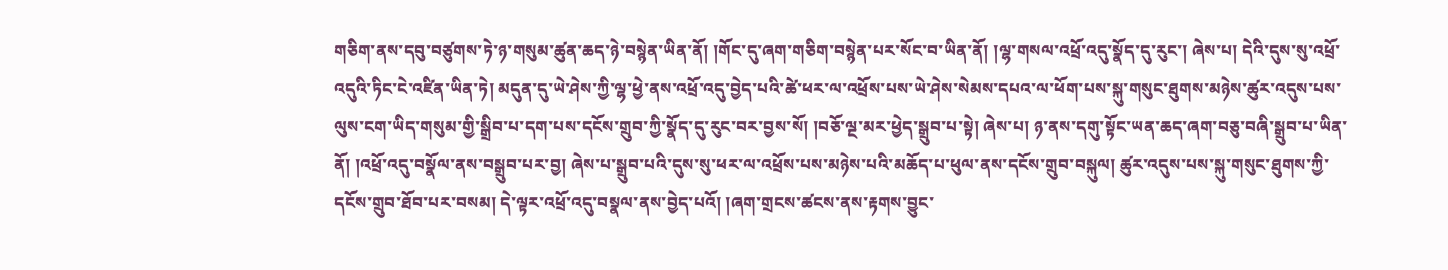གཅིག་ནས་དབུ་བཙུགས་ཏེ་ཉ་གསུམ་ཚུན་ཆད་ཉེ་བསྙེན་ཡིན་ནོ། །གོང་དུ་ཞག་གཅིག་བསྙེན་པར་སོང་བ་ཡིན་ནོ། །ལྷ་གསལ་འཕྲོ་འདུ་སྣོད་དུ་རུང་། ཞེས་པ། དེའི་དུས་སུ་འཕྲོ་འདུའི་ཏིང་ངེ་འཛིན་ཡིན་ཏེ། མདུན་དུ་ཡེ་ཤེས་ཀྱི་ལྷ་ཕྱེ་ནས་འཕྲོ་འདུ་བྱེད་པའི་ཚེ་ཕར་ལ་འཕྲོས་པས་ཡེ་ཤེས་སེམས་དཔའ་ལ་ཕོག་པས་སྐུ་གསུང་ཐུགས་མཉེས་ཚུར་འདུས་པས་ལུས་ངག་ཡིད་གསུམ་གྱི་སྒྲིབ་པ་དག་པས་དངོས་གྲུབ་ཀྱི་སྣོད་དུ་རུང་བར་བྱས་སོ། །བཅོ་ལྔ་མར་ཕྱེད་སྒྲུབ་པ་སྟེ། ཞེས་པ། ཉ་ནས་དགུ་སྟོང་ཡན་ཆད་ཞག་བཅུ་བཞི་སྒྲུབ་པ་ཡིན་ནོ། །འཕྲོ་འདུ་བསྣོལ་ནས་བསྒྲུབ་པར་བྱ། ཞེས་པ་སྒྲུབ་པའི་དུས་སུ་ཕར་ལ་འཕྲོས་པས་མཉེས་པའི་མཆོད་པ་ཕུལ་ནས་དངོས་གྲུབ་བསྐུལ། ཚུར་འདུས་པས་སྐུ་གསུང་ཐུགས་ཀྱི་དངོས་གྲུབ་ཐོབ་པར་བསམ། དེ་ལྟར་འཕྲོ་འདུ་བསྣལ་ནས་བྱེད་པའོ། །ཞག་གྲངས་ཚངས་ནས་རྟགས་བྱུང་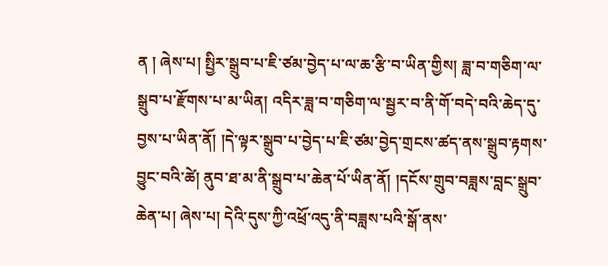ན ། ཞེས་པ། སྤྱིར་སྒྲུབ་པ་ཇི་ཙམ་བྱེད་པ་ལ་ཆ་རྩི་བ་ཡིན་གྱིས། ཟླ་བ་གཅིག་ལ་སྒྲུབ་པ་རྫོགས་པ་མ་ཡིན། འདིར་ཟླ་བ་གཅིག་ལ་སྦྱར་བ་ནི་གོ་བདེ་བའི་ཆེད་དུ་བྱས་པ་ཡིན་ནོ། །དེ་ལྟར་སྒྲུབ་པ་བྱེད་པ་ཇི་ཙམ་བྱེད་གྲངས་ཚད་ནས་སྒྲུབ་རྟགས་བྱུང་བའི་ཚེ། ནུབ་ཐ་མ་ནི་སྒྲུབ་པ་ཆེན་པོ་ཡིན་ནོ། །དངོས་གྲུབ་བཟླས་བླང་སྒྲུབ་ཆེན་པ། ཞེས་པ། དེའི་དུས་ཀྱི་འཕྲོ་འདུ་ནི་བཟླས་པའི་སྒོ་ནས་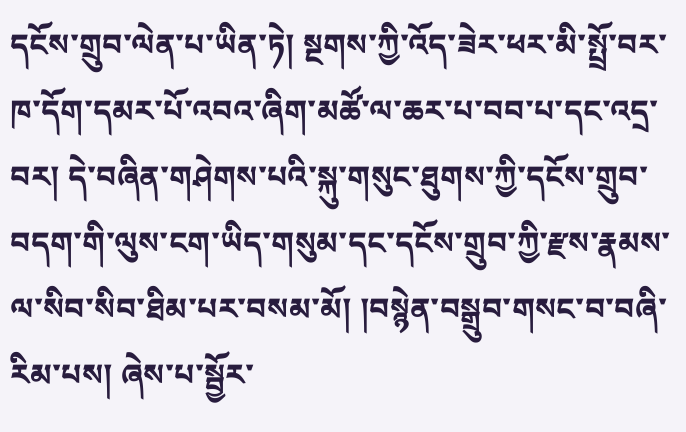དངོས་གྲུབ་ལེན་པ་ཡིན་ཏེ། སྔགས་ཀྱི་འོད་ཟེར་ཕར་མི་སྤྲོ་བར་ཁ་དོག་དམར་པོ་འབའ་ཞིག་མཚོ་ལ་ཆར་པ་བབ་པ་དང་འདྲ་བར། དེ་བཞིན་གཤེགས་པའི་སྐུ་གསུང་ཐུགས་ཀྱི་དངོས་གྲུབ་བདག་གི་ལུས་ངག་ཡིད་གསུམ་དང་དངོས་གྲུབ་ཀྱི་རྫས་རྣམས་ལ་སིབ་སིབ་ཐིམ་པར་བསམ་མོ། །བསྙེན་བསྒྲུབ་གསང་བ་བཞི་རིམ་པས། ཞེས་པ་སྦྱོར་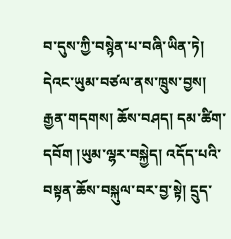བ་དུས་ཀྱི་བསྙེན་པ་བཞི་ཡིན་ཏེ། དེའང་ཡུམ་བཙལ་ནས་ཁྲུས་བྱས། རྒྱན་གདགས། ཆོས་བཤད། དམ་ཚིག་དབོག །ཡུམ་ལྷར་བསྐྱེད། འདོད་པའི་བསྟན་ཆོས་བསྐུལ་བར་བྱ་སྟེ། དྲུད་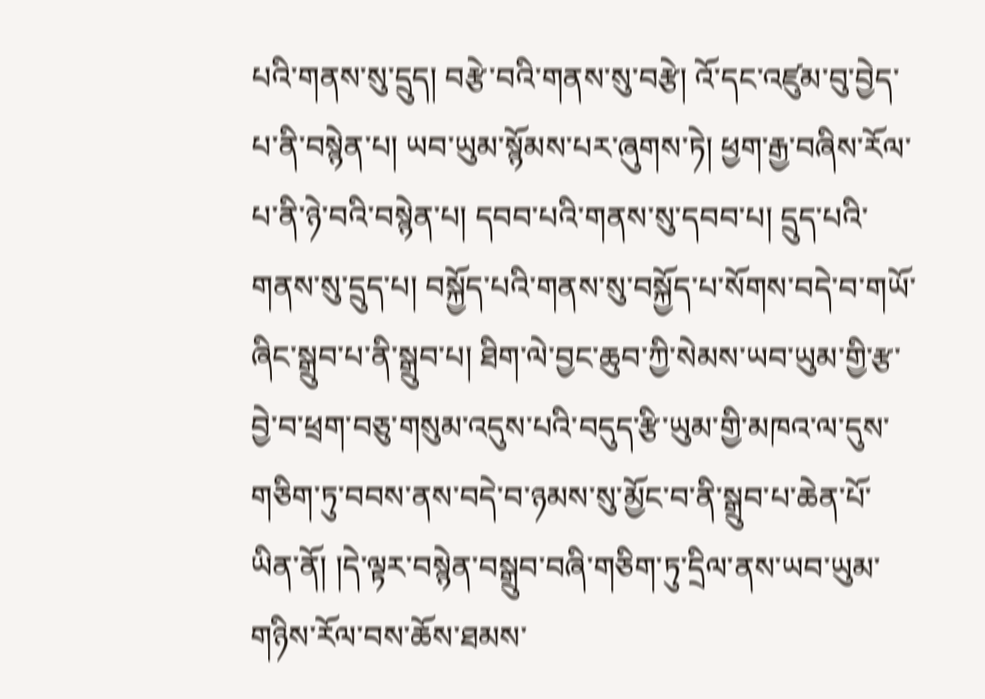པའི་གནས་སུ་དྲུད། བརྩེ་བའི་གནས་སུ་བརྩེ། འོ་དང་འཛུམ་བུ་བྱེད་པ་ནི་བསྙེན་པ། ཡབ་ཡུམ་སྙོམས་པར་ཞུགས་ཏེ། ཕྱག་རྒྱ་བཞིས་རོལ་པ་ནི་ཉེ་བའི་བསྙེན་པ། དབབ་པའི་གནས་སུ་དབབ་པ། དྲུད་པའི་གནས་སུ་དྲུད་པ། བསྐྱོད་པའི་གནས་སུ་བསྐྱོད་པ་སོགས་བདེ་བ་གཡོ་ཞིང་སྒྲུབ་པ་ནི་སྒྲུབ་པ། ཐིག་ལེ་བྱང་ཆུབ་ཀྱི་སེམས་ཡབ་ཡུམ་གྱི་རྩ་བྱེ་བ་ཕྲག་བཅུ་གསུམ་འདུས་པའི་བདུད་རྩི་ཡུམ་གྱི་མཁའ་ལ་དུས་གཅིག་ཏུ་བབས་ནས་བདེ་བ་ཉམས་སུ་མྱོང་བ་ནི་སྒྲུབ་པ་ཆེན་པོ་ཡིན་ནོ། །དེ་ལྟར་བསྙེན་བསྒྲུབ་བཞི་གཅིག་ཏུ་དྲིལ་ནས་ཡབ་ཡུམ་གཉིས་རོལ་བས་ཆོས་ཐམས་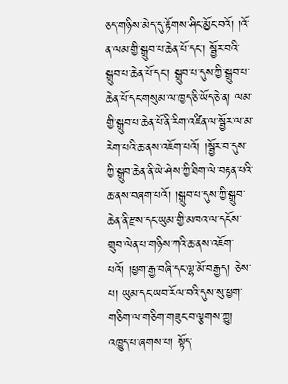ཅད་གཉིས་མེད་དུ་རྟོགས་ཤིང་མྱོང་བའོ། །འོ་ན་ལམ་གྱི་སྒྲུབ་པ་ཆེན་པོ་དང་། སྦྱོར་བའི་སྒྲུབ་པ་ཆེན་པོ་དང་། སྒྲུབ་པ་དུས་ཀྱི་སྒྲུབ་པ་ཆེན་པོ་དང་གསུམ་ལ་ཁྱད་ཅི་ཡོད་ཅེ་ན། ལམ་གྱི་སྒྲུབ་པ་ཆེན་པོ་ནི་རིག་འཛིན་ལ་སྦྱོར་ལ་མ་རེག་པའི་ཆ་ནས་འཇོག་པའོ། །སྦྱོར་བ་དུས་ཀྱི་སྒྲུབ་ཆེན་ནི་ཡེ་ཤེས་ཀྱི་ཐིག་ལེ་བརྟན་པའི་ཆ་ནས་བཞག་པའོ། །སྒྲུབ་པ་དུས་ཀྱི་སྒྲུབ་ཆེན་ནི་རྫས་དང་ཡུམ་གྱི་མཁའ་ལ་དངོས་གྲུབ་ལེན་པ་གཉིས་ཀའི་ཆ་ནས་འཇོག་པའོ། །ཕྱག་རྒྱ་བཞི་དང་ལྷ་མོ་བརྒྱད། ཅེས་པ། ཡུམ་དང་ཡབ་རོལ་བའི་དུས་སུ་ཕྱག་གཅིག་ལ་གཅིག་གཟུང་བ་ལྕགས་ཀྱུ། འཁྱུད་པ་ཞགས་པ། སྟོད་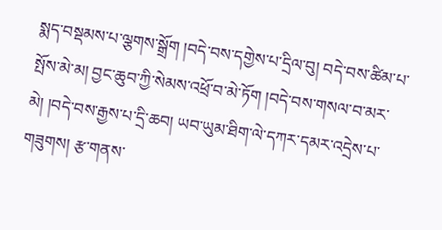སྨད་བསྡམས་པ་ལྕགས་སྒྲོག །བདེ་བས་དགྱེས་པ་དྲིལ་བུ། བདེ་བས་ཚིམ་པ་སྤོས་མེ་མ། བྱང་ཆུབ་ཀྱི་སེམས་འཕྲོ་བ་མེ་ཏོག །བདེ་བས་གསལ་བ་མར་མེ། །བདེ་བས་རྒྱས་པ་དྲི་ཆབ། ཡབ་ཡུམ་ཐིག་ལེ་དཀར་དམར་འདྲེས་པ་གཟུགས། རྩ་གནས་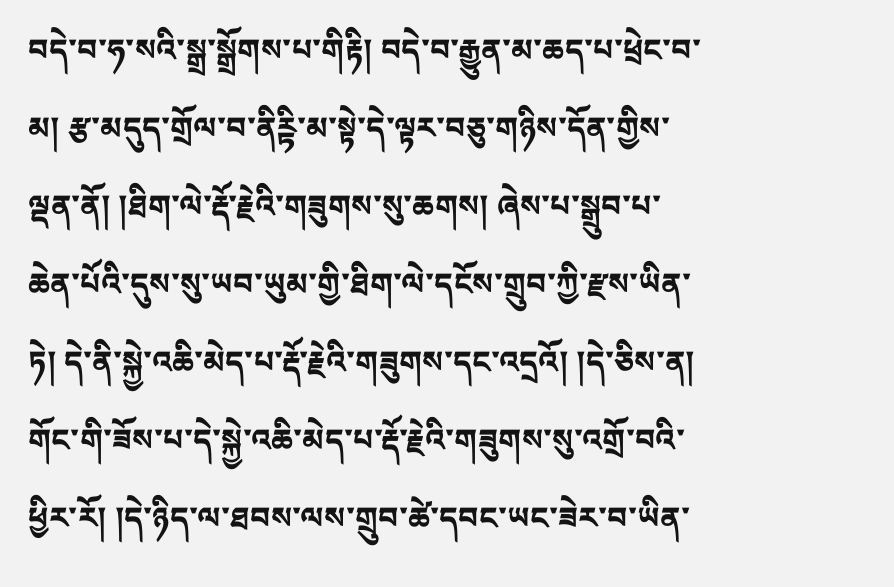བདེ་བ་ཧ་སའི་སྒྲ་སྒྲོགས་པ་གིརྟི། བདེ་བ་རྒྱུན་མ་ཆད་པ་ཕྲེང་བ་མ། རྩ་མདུད་གྲོལ་བ་ནིཪྟི་མ་སྟེ་དེ་ལྟར་བཅུ་གཉིས་དོན་གྱིས་ལྡན་ནོ། །ཐིག་ལེ་རྡོ་རྗེའི་གཟུགས་སུ་ཆགས། ཞེས་པ་སྒྲུབ་པ་ཆེན་པོའི་དུས་སུ་ཡབ་ཡུམ་གྱི་ཐིག་ལེ་དངོས་གྲུབ་ཀྱི་རྫས་ཡིན་ཏེ། དེ་ནི་སྐྱེ་འཆི་མེད་པ་རྡོ་རྗེའི་གཟུགས་དང་འདྲའོ། །དེ་ཅིས་ན། གོང་གི་ཟོས་པ་དེ་སྐྱེ་འཆི་མེད་པ་རྡོ་རྗེའི་གཟུགས་སུ་འགྲོ་བའི་ཕྱིར་རོ། །དེ་ཉིད་ལ་ཐབས་ལས་གྲུབ་ཚེ་དབང་ཡང་ཟེར་བ་ཡིན་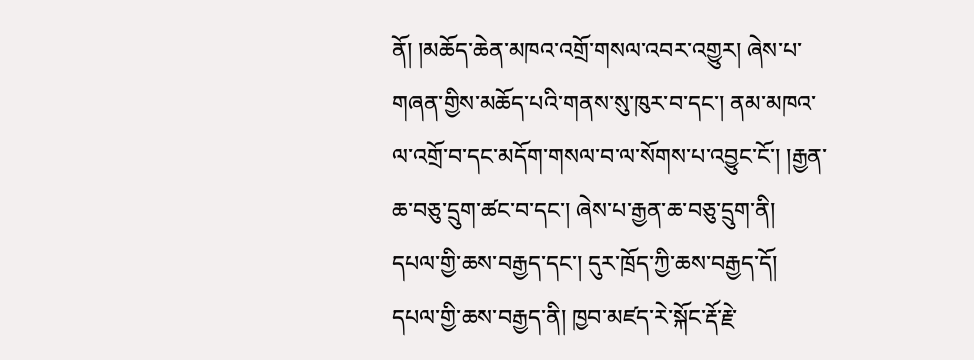ནོ། །མཆོད་ཆེན་མཁའ་འགྲོ་གསལ་འབར་འགྱུར། ཞེས་པ་གཞན་གྱིས་མཆོད་པའི་གནས་སུ་ཁུར་བ་དང་། ནམ་མཁའ་ལ་འགྲོ་བ་དང་མདོག་གསལ་བ་ལ་སོགས་པ་འབྱུང་ངོ་། །རྒྱན་ཆ་བཅུ་དྲུག་ཚང་བ་དང་། ཞེས་པ་རྒྱན་ཆ་བཅུ་དྲུག་ནི། དཔལ་གྱི་ཆས་བརྒྱད་དང་། དུར་ཁྲོད་ཀྱི་ཆས་བརྒྱད་དོ། དཔལ་གྱི་ཆས་བརྒྱད་ནི། ཁྱབ་མཛད་རེ་སྐོང་རྡོ་རྗེ་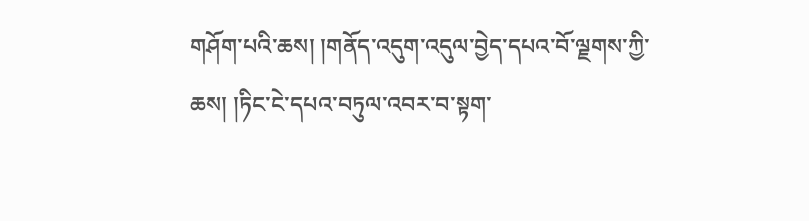གཤོག་པའི་ཆས། །གནོད་འདུག་འདུལ་བྱེད་དཔའ་བོ་ལྗགས་ཀྱི་ཆས། །ཏིང་ངེ་དཔའ་བཏུལ་འབར་བ་སྟག་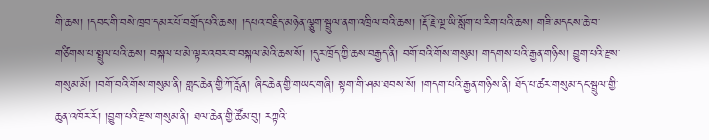གི་ཆས། །དབང་གི་བསེ་ཁྲབ་དམར་པོ་བགྲོད་པའི་ཆས། །དཔའ་བརྗིད་མཉེན་ལྕུག་སྦྲུལ་ནག་འཁྲིལ་བའི་ཆས། །རྡོ་རྗེ་ལྔ་ཡི་སློག་པ་རིག་པའི་ཆས། གཟི་མདངས་ཆེ་བ་གཙིགས་པ་སྤྲུལ་པའི་ཆས། བསྐལ་པ་མེ་ལྟར་འབར་བ་བསྐལ་མེའི་ཆས་སོ། །དུར་ཁྲོད་ཀྱི་ཆས་བརྒྱད་ནི། བགོ་བའི་གོས་གསུམ། གདགས་པའི་རྒྱན་གཉིས། བྱུག་པའི་རྫས་གསུམ་མོ། །བགོ་བའི་གོས་གསུམ་ནི། གླང་ཆེན་གྱི་ཀོ་རློན། ཞིང་ཆེན་གྱི་གཡང་གཞི། སྟག་གི་ཤམ་ཐབས་སོ། །གདག་པའི་རྒྱན་གཉིས་ནི། ཐོད་པ་ཚར་གསུམ་དང་སྦྲུལ་གྱི་ཆུན་འཁོར་རོ། །བྱུག་པའི་རྫས་གསུམ་ནི། ཐལ་ཆེན་གྱི་ཚོམ་བུ། རཀྟའི་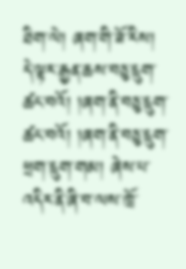ཐིག་ལེ། ཞག་གི་ཟོ་རིས། དེ་ལྟར་རྒྱན་ཆས་བཅུ་དྲུག་ཚང་བའོ། །ཞག་ནི་བཅུ་དྲུག་ཚང་བའོ། །ཞག་ནི་བཅུ་དྲུག་ཕྲག་དྲུག་གམ། ཞེས་པ་འདིར་ནི་ཞི་བ་ལས་ཁྲོ་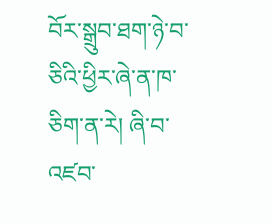བོར་སྒྲུབ་ཐག་ཉེ་བ་ཅིའི་ཕྱིར་ཞེ་ན་ཁ་ཅིག་ན་རེ། ཞི་བ་འཛབ་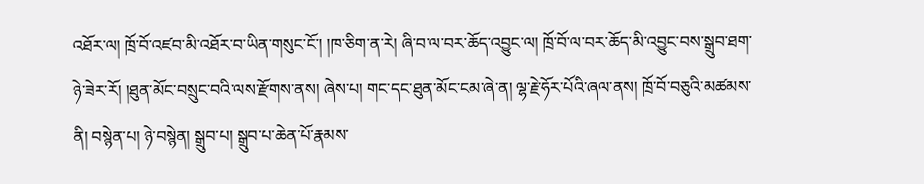འཐོར་ལ། ཁྲོ་བོ་འཛབ་མི་འཐོར་བ་ཡིན་གསུང་ངོ་། །ཁ་ཅིག་ན་རེ། ཞི་བ་ལ་བར་ཆོད་འབྱུང་ལ། ཁྲོ་བོ་ལ་བར་ཆོད་མི་འབྱུང་བས་སྒྲུབ་ཐག་ཉེ་ཟེར་རོ། །ཐུན་མོང་བསྲུང་བའི་ལས་རྫོགས་ནས། ཞེས་པ། གང་དང་ཐུན་མོང་ངམ་ཞེ་ན། ལྷ་རྗེ་ཧོར་པོའི་ཞལ་ནས། ཁྲོ་བོ་བཅུའི་མཚམས་ནི། བསྙེན་པ། ཉེ་བསྙེན། སྒྲུབ་པ། སྒྲུབ་པ་ཆེན་པོ་རྣམས་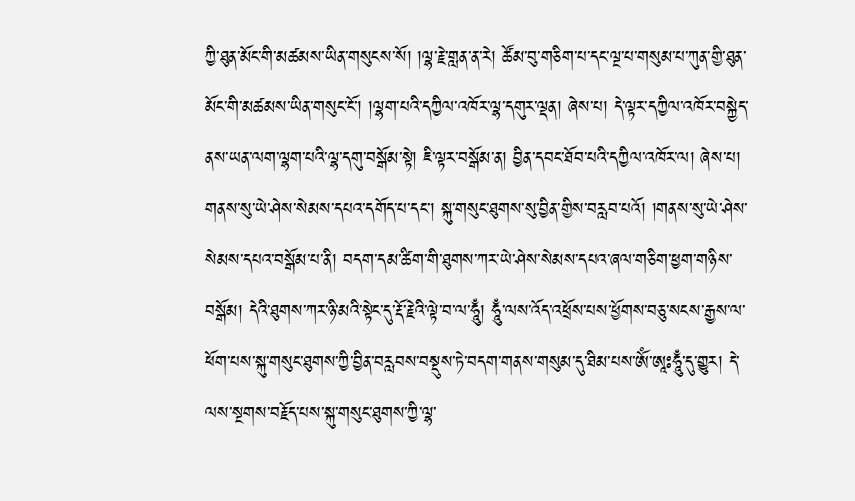ཀྱི་ཐུན་མོང་གི་མཚམས་ཡིན་གསུངས་སོ། །ལྷ་རྗེ་གླན་ན་རེ། ཚོམ་བུ་གཅིག་པ་དང་ལྔ་པ་གསུམ་པ་ཀུན་གྱི་ཐུན་མོང་གི་མཚམས་ཡིན་གསུང་ངོ་། །ལྷག་པའི་དཀྱིལ་འཁོར་ལྷ་དགུར་ལྡན། ཞེས་པ། དེ་ལྟར་དཀྱིལ་འཁོར་བསྐྱེད་ནས་ཡན་ལག་ལྷག་པའི་ལྷ་དགུ་བསྒོམ་སྟེ། ཇི་ལྟར་བསྒོམ་ན། བྱིན་དབང་ཐོབ་པའི་དཀྱིལ་འཁོར་ལ། ཞེས་པ། གནས་སུ་ཡེ་ཤེས་སེམས་དཔའ་དགོད་པ་དང་། སྐུ་གསུང་ཐུགས་སུ་བྱིན་གྱིས་བརླབ་པའོ། །གནས་སུ་ཡེ་ཤེས་སེམས་དཔའ་བསྒོམ་པ་ནི། བདག་དམ་ཚིག་གི་ཐུགས་ཀར་ཡེ་ཤེས་སེམས་དཔའ་ཞལ་གཅིག་ཕྱག་གཉིས་བསྒོམ། དེའི་ཐུགས་ཀར་ཉི་མའི་སྟེང་དུ་རྡོ་རྗེའི་ལྟེ་བ་ལ་ཧཱུྃ། ཧཱུྃ་ལས་འོད་འཕྲོས་པས་ཕྱོགས་བཅུ་སངས་རྒྱས་ལ་ཕོག་པས་སྐུ་གསུང་ཐུགས་ཀྱི་བྱིན་བརླབས་བསྡུས་ཏེ་བདག་གནས་གསུམ་དུ་ཐིམ་པས་ༀ་ཨཱཿཧཱུྃ་དུ་གྱུར། དེ་ལས་སྔགས་བརྗོད་པས་སྐུ་གསུང་ཐུགས་ཀྱི་ལྷ་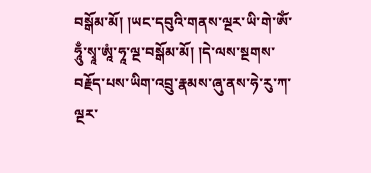བསྒོམ་མོ། །ཡང་དབུའི་གནས་ལྔར་ཡི་གེ་ༀ་ཧཱུྃ་སྭཱ་ཨཱཾ་ཧཱ་ལྔ་བསྒོམ་མོ། །དེ་ལས་སྔགས་བརྗོད་པས་ཡིག་འབྲུ་རྣམས་ཞུ་ནས་ཧེ་རུ་ཀ་ལྔར་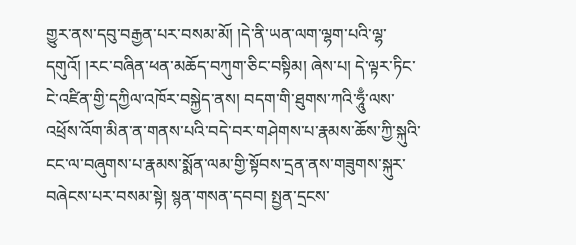གྱུར་ནས་དབུ་བརྒྱན་པར་བསམ་མོ། །དེ་ནི་ཡན་ལག་ལྷག་པའི་ལྷ་དགུའོ། །རང་བཞིན་ཕན་མཆོད་བཀུག་ཅིང་བསྟིམ། ཞེས་པ། དེ་ལྟར་ཏིང་ངེ་འཛིན་གྱི་དཀྱིལ་འཁོར་བསྐྱེད་ནས། བདག་གི་ཐུགས་ཀའི་ཧཱུྃ་ལས་འཕྲོས་འོག་མིན་ན་གནས་པའི་བདེ་བར་གཤེགས་པ་རྣམས་ཆོས་ཀྱི་སྐུའི་ངང་ལ་བཞུགས་པ་རྣམས་སྨོན་ལམ་གྱི་སྟོབས་དྲན་ནས་གཟུགས་སྐུར་བཞེངས་པར་བསམ་སྟེ། སྙན་གསན་དབབ། སྤྱན་དྲངས་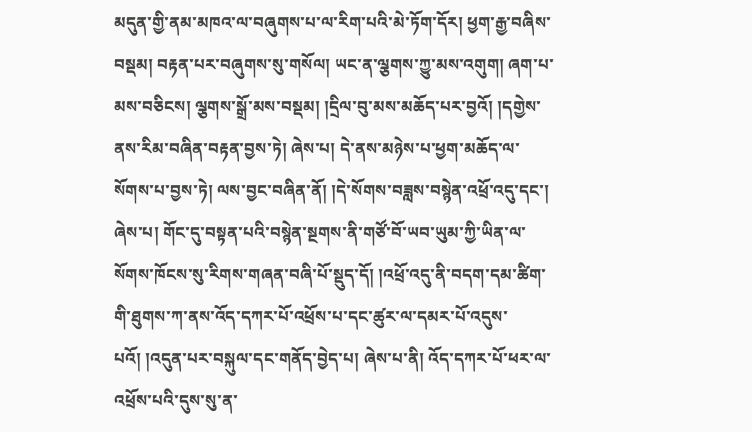མདུན་གྱི་ནམ་མཁའ་ལ་བཞུགས་པ་ལ་རིག་པའི་མེ་ཏོག་དོར། ཕྱག་རྒྱ་བཞིས་བསྡམ། བརྟན་པར་བཞུགས་སུ་གསོལ། ཡང་ན་ལྕགས་ཀྱུ་མས་འགུག། ཞག་པ་མས་བཅིངས། ལྕགས་སྒྲོ་མས་བསྡམ། །དྲིལ་བུ་མས་མཆོད་པར་བྱའོ། །དགྱེས་ནས་རིམ་བཞིན་བརྟན་བྱས་ཏེ། ཞེས་པ། དེ་ནས་མཉེས་པ་ཕྱག་མཆོད་ལ་སོགས་པ་བྱས་ཏེ། ལས་བྱང་བཞིན་ནོ། །དེ་སོགས་བཟླས་བསྙེན་འཕྲོ་འདུ་དང་། ཞེས་པ། གོང་དུ་བསྟན་པའི་བསྙེན་སྔགས་ནི་གཙོ་བོ་ཡབ་ཡུམ་ཀྱི་ཡིན་ལ་སོགས་ཁོངས་སུ་རིགས་གཞན་བཞི་པོ་སྡུད་དོ། །འཕྲོ་འདུ་ནི་བདག་དམ་ཚིག་གི་ཐུགས་ཀ་ནས་འོད་དཀར་པོ་འཕྲོས་པ་དང་ཚུར་ལ་དམར་པོ་འདུས་པའོ། །འདུན་པར་བསྐུལ་དང་གནོད་བྱེད་པ། ཞེས་པ་ནི། འོད་དཀར་པོ་ཕར་ལ་འཕྲོས་པའི་དུས་སུ་ན་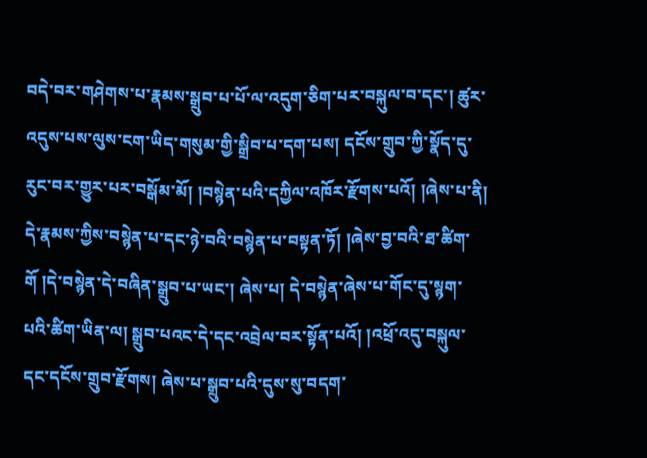བདེ་བར་གཤེགས་པ་རྣམས་སྒྲུབ་པ་པོ་ལ་འདུག་ཅིག་པར་བསྐུལ་བ་དང་། ཚུར་འདུས་པས་ལུས་ངག་ཡིད་གསུམ་གྱི་སྒྲིབ་པ་དག་པས། དངོས་གྲུབ་ཀྱི་སྣོད་དུ་རུང་བར་གྱུར་པར་བསྒོམ་མོ། །བསྙེན་པའི་དཀྱིལ་འཁོར་རྫོགས་པའོ། །ཞེས་པ་ནི། དེ་རྣམས་ཀྱིས་བསྙེན་པ་དང་ཉེ་བའི་བསྙེན་པ་བསྟན་ཏོ། །ཞེས་བྱ་བའི་ཐ་ཚིག་གོ །དེ་བསྙེན་དེ་བཞིན་སྒྲུབ་པ་ཡང་། ཞེས་པ། དེ་བསྙེན་ཞེས་པ་གོང་དུ་སྙག་པའི་ཚིག་ཡིན་ལ། སྒྲུབ་པའང་དེ་དང་འབྲེལ་བར་སྟོན་པའོ། །འཕྲོ་འདུ་བསྐུལ་དང་དངོས་གྲུབ་རྫོགས། ཞེས་པ་སྒྲུབ་པའི་དུས་སུ་བདག་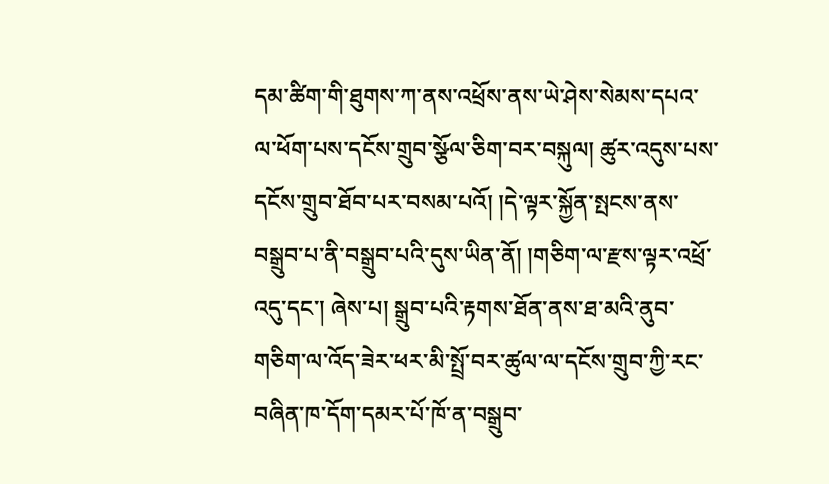དམ་ཚིག་གི་ཐུགས་ཀ་ནས་འཕྲོས་ནས་ཡེ་ཤེས་སེམས་དཔའ་ལ་ཕོག་པས་དངོས་གྲུབ་སྩོལ་ཅིག་བར་བསྐུལ། ཚུར་འདུས་པས་དངོས་གྲུབ་ཐོབ་པར་བསམ་པའོ། །དེ་ལྟར་སྐྱོན་སྤངས་ནས་བསྒྲུབ་པ་ནི་བསྒྲུབ་པའི་དུས་ཡིན་ནོ། །གཅིག་ལ་རྫས་ལྟར་འཕྲོ་འདུ་དང་། ཞེས་པ། སྒྲུབ་པའི་རྟགས་ཐོན་ནས་ཐ་མའི་ནུབ་གཅིག་ལ་འོད་ཟེར་ཕར་མི་སྤྲོ་བར་ཚུལ་ལ་དངོས་གྲུབ་ཀྱི་རང་བཞིན་ཁ་དོག་དམར་པོ་ཁོ་ན་བསྒྲུབ་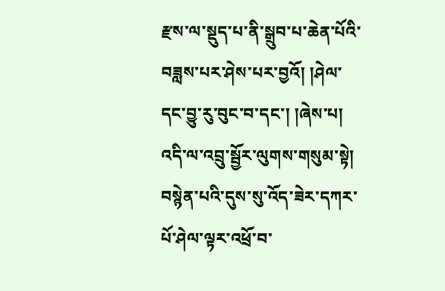རྫས་ལ་སྡུད་པ་ནི་སྒྲུབ་པ་ཆེན་པོའི་བཟླས་པར་ཤེས་པར་བྱའོ། །ཤེལ་དང་བྱུ་རུ་བུང་བ་དང་། །ཞེས་པ། འདི་ལ་འབྲུ་སྦྱོར་ལུགས་གསུམ་སྟེ། བསྙེན་པའི་དུས་སུ་འོད་ཟེར་དཀར་པོ་ཤེལ་ལྟར་འཕྲོ་བ་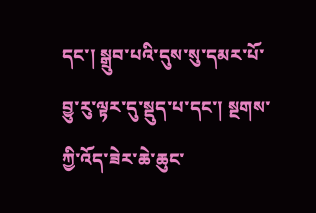དང་། སྒྲུབ་པའི་དུས་སུ་དམར་པོ་བྱུ་རུ་ལྟར་དུ་སྡུད་པ་དང་། སྔགས་ཀྱི་འོད་ཟེར་ཆེ་ཆུང་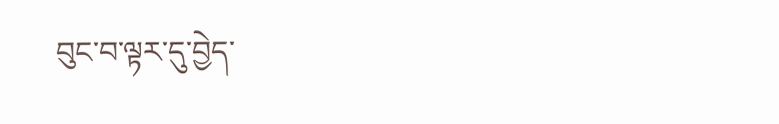བུང་བ་ལྟར་དུ་བྱེད་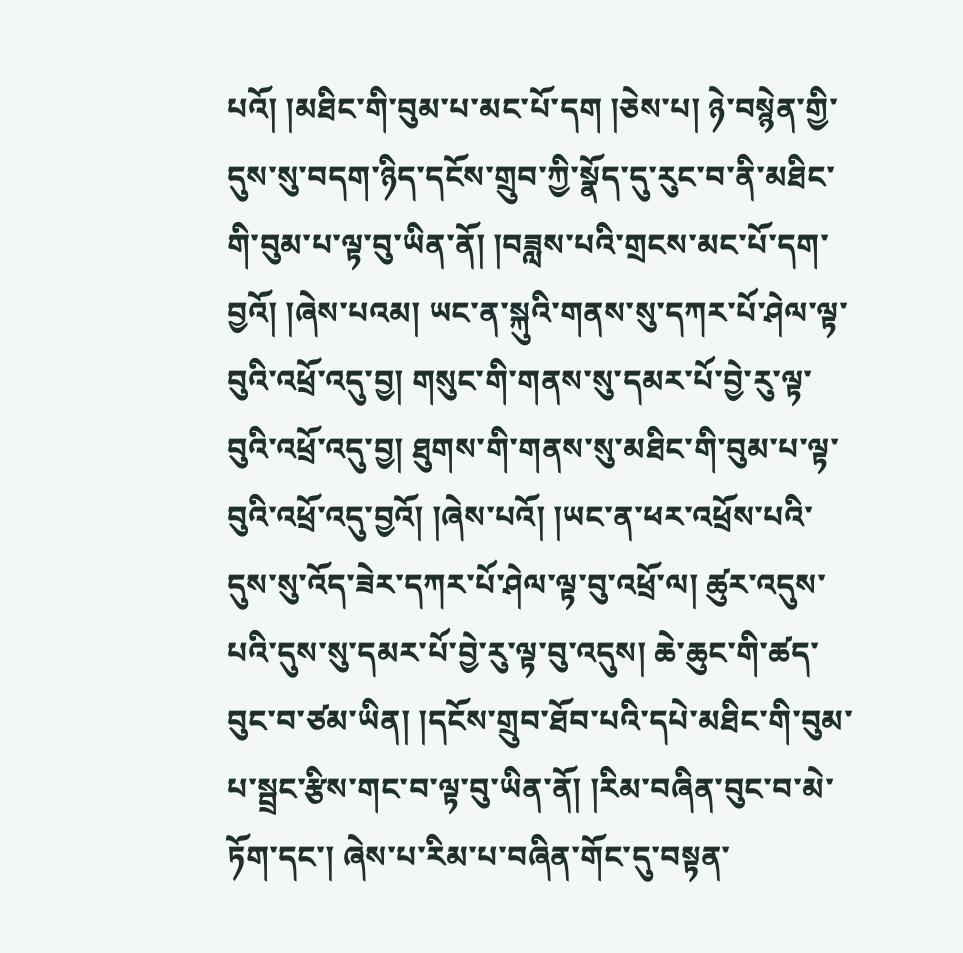པའོ། །མཐིང་གི་བུམ་པ་མང་པོ་དག །ཅེས་པ། ཉེ་བསྙེན་གྱི་དུས་སུ་བདག་ཉིད་དངོས་གྲུབ་ཀྱི་སྣོད་དུ་རུང་བ་ནི་མཐིང་གི་བུམ་པ་ལྟ་བུ་ཡིན་ནོ། །བཟླས་པའི་གྲངས་མང་པོ་དག་བྱའོ། །ཞེས་པའམ། ཡང་ན་སྐུའི་གནས་སུ་དཀར་པོ་ཤེལ་ལྟ་བུའི་འཕྲོ་འདུ་བྱ། གསུང་གི་གནས་སུ་དམར་པོ་བྱེ་རུ་ལྟ་བུའི་འཕྲོ་འདུ་བྱ། ཐུགས་གི་གནས་སུ་མཐིང་གི་བུམ་པ་ལྟ་བུའི་འཕྲོ་འདུ་བྱའོ། །ཞེས་པའོ། །ཡང་ན་ཕར་འཕྲོས་པའི་དུས་སུ་འོད་ཟེར་དཀར་པོ་ཤེལ་ལྟ་བུ་འཕྲོ་ལ། ཚུར་འདུས་པའི་དུས་སུ་དམར་པོ་བྱེ་རུ་ལྟ་བུ་འདུས། ཆེ་ཆུང་གི་ཚད་བུང་བ་ཙམ་ཡིན། །དངོས་གྲུབ་ཐོབ་པའི་དཔེ་མཐིང་གི་བུམ་པ་སྦྲང་རྩིས་གང་བ་ལྟ་བུ་ཡིན་ནོ། །རིམ་བཞིན་བུང་བ་མེ་ཏོག་དང་། ཞེས་པ་རིམ་པ་བཞིན་གོང་དུ་བསྟན་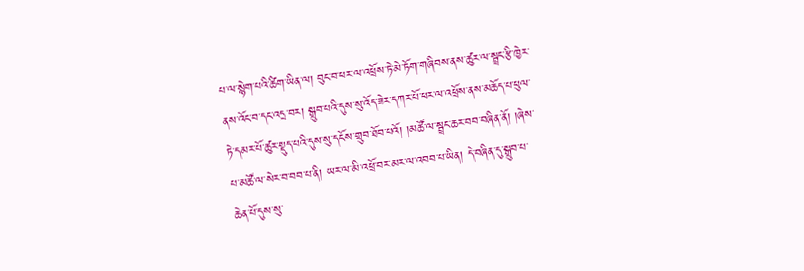པ་ལ་སྙེག་པའི་ཚིག་ཡིན་ལ། བུང་བ་ཕར་ལ་འཕྲོས་ཏེ་མེ་ཏོག་གཞིབས་ནས་ཚུར་ལ་སྦྲང་རྩི་ཁྱེར་ནས་འོང་བ་དང་འདྲ་བར། སྒྲུབ་པའི་དུས་སུ་འོད་ཟེར་དཀར་པོ་ཕར་ལ་འཕྲོས་ནས་མཆོད་པ་ཕུལ་ཏེ་དམར་པོ་ཚུར་སྡུད་པའི་དུས་སུ་དངོས་གྲུབ་ཐོབ་པའོ། །མཚོ་ལ་སྦྲང་ཆར་བབ་བཞིན་ནོ། །ཞེས་པ་མཚོ་ལ་སེར་བ་བབ་པ་ནི། ཡར་ལ་མི་འཕྲོ་བར་མར་ལ་འབབ་པ་ཡིན། དེ་བཞིན་དུ་སྒྲུབ་པ་ཆེན་པོ་དུས་སུ་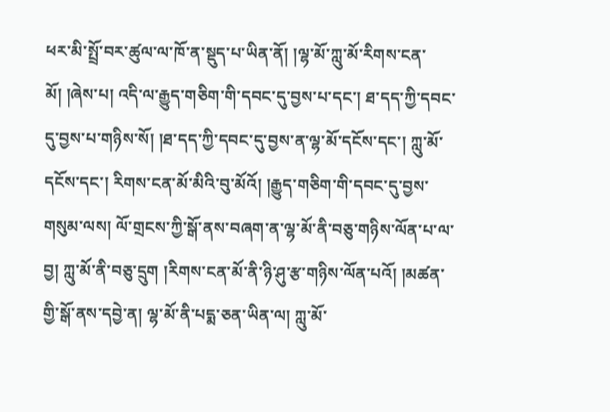ཕར་མི་སྤྲོ་བར་ཚུལ་ལ་ཁོ་ན་སྡུད་པ་ཡིན་ནོ། །ལྷ་མོ་ཀླུ་མོ་རིགས་ངན་མོ། །ཞེས་པ། འདི་ལ་རྒྱུད་གཅིག་གི་དབང་དུ་བྱས་པ་དང་། ཐ་དད་ཀྱི་དབང་དུ་བྱས་པ་གཉིས་སོ། །ཐ་དད་ཀྱི་དབང་དུ་བྱས་ན་ལྷ་མོ་དངོས་དང་། ཀླུ་མོ་དངོས་དང་། རིགས་ངན་མོ་མིའི་བུ་མོའོ། །རྒྱུད་གཅིག་གི་དབང་དུ་བྱས་གསུམ་ལས། ལོ་གྲངས་ཀྱི་སྒོ་ནས་བཞག་ན་ལྷ་མོ་ནི་བཅུ་གཉིས་ལོན་པ་ལ་བྱ། ཀླུ་མོ་ནི་བཅུ་དྲུག །རིགས་ངན་མོ་ནི་ཉི་ཤུ་རྩ་གཉིས་ལོན་པའོ། །མཚན་གྱི་སྒོ་ནས་དབྱེ་ན། ལྷ་མོ་ནི་པདྨ་ཅན་ཡིན་ལ། ཀླུ་མོ་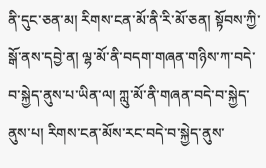ནི་དུང་ཅན་མ། རིགས་ངན་མོ་ནི་རི་མོ་ཅན། སྟོབས་ཀྱི་སྒོ་ནས་དབྱེ་ན། ལྷ་མོ་ནི་བདག་གཞན་གཉིས་ཀ་བདེ་བ་སྐྱེད་ནུས་པ་ཡིན་ལ། ཀླུ་མོ་ནི་གཞན་བདེ་བ་སྐྱེད་ནུས་པ། རིགས་ངན་མོས་རང་བདེ་བ་སྐྱེད་ནུས་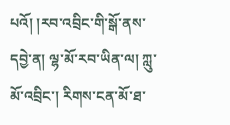པའོ། །རབ་འབྲིང་གི་སྒོ་ནས་དབྱེ་ན། ལྷ་མོ་རབ་ཡིན་ལ། ཀླུ་མོ་འབྲིང་། རིགས་ངན་མོ་ཐ་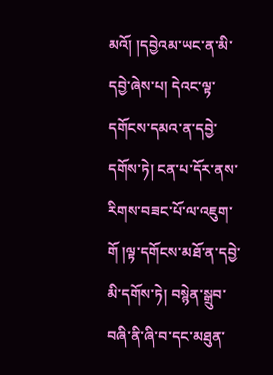མའོ། །དབྱེའམ་ཡང་ན་མི་དབྱེ་ཞེས་པ། དེའང་ལྟ་དགོངས་དམའ་ན་དབྱེ་དགོས་ཏེ། ངན་པ་དོར་ནས་རིགས་བཟང་པོ་ལ་འཇུག་གོ །ལྟ་དགོངས་མཐོ་ན་དབྱེ་མི་དགོས་ཏེ། བསྙེན་སྒྲུབ་བཞི་ནི་ཞི་བ་དང་མཐུན་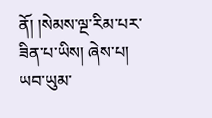ནོ། །སེམས་ལྔ་རིམ་པར་ཟིན་པ་ཡིས། ཞེས་པ། ཡབ་ཡུམ་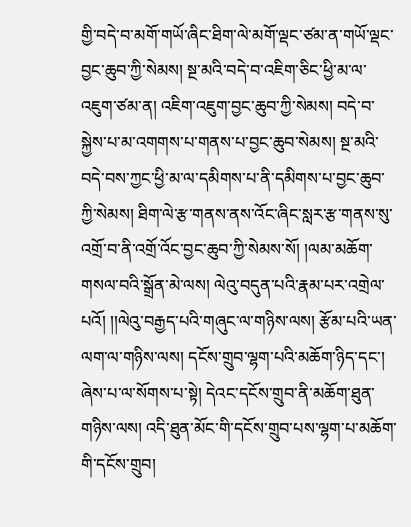གྱི་བདེ་བ་མགོ་གཡོ་ཞིང་ཐིག་ལེ་མགོ་ལྡང་ཙམ་ན་གཡོ་ལྡང་བྱང་ཆུབ་ཀྱི་སེམས། སྔ་མའི་བདེ་བ་འཇིག་ཅིང་ཕྱི་མ་ལ་འཇུག་ཙམ་ན། འཇིག་འཇུག་བྱང་ཆུབ་ཀྱི་སེམས། བདེ་བ་སྐྱེས་པ་མ་འགགས་པ་གནས་པ་བྱང་ཆུབ་སེམས། སྔ་མའི་བདེ་བས་ཀྱང་ཕྱི་མ་ལ་དམིགས་པ་ནི་དམིགས་པ་བྱང་ཆུབ་ཀྱི་སེམས། ཐིག་ལེ་རྩ་གནས་ནས་འོང་ཞིང་སླར་རྩ་གནས་སུ་འགྲོ་བ་ནི་འགྲོ་འོང་བྱང་ཆུབ་ཀྱི་སེམས་སོ། །ལམ་མཆོག་གསལ་བའི་སྒྲོན་མེ་ལས། ལེའུ་བདུན་པའི་རྣམ་པར་འགྲེལ་པའོ། །།ལེའུ་བརྒྱད་པའི་གཞུང་ལ་གཉིས་ལས། རྩོམ་པའི་ཡན་ལག་ལ་གཉིས་ལས། དངོས་གྲུབ་ལྷག་པའི་མཆོག་ཉིད་དང་། ཞེས་པ་ལ་སོགས་པ་སྟེ། དེའང་དངོས་གྲུབ་ནི་མཆོག་ཐུན་གཉིས་ལས། འདི་ཐུན་མོང་གི་དངོས་གྲུབ་པས་ལྷག་པ་མཆོག་གི་དངོས་གྲུབ།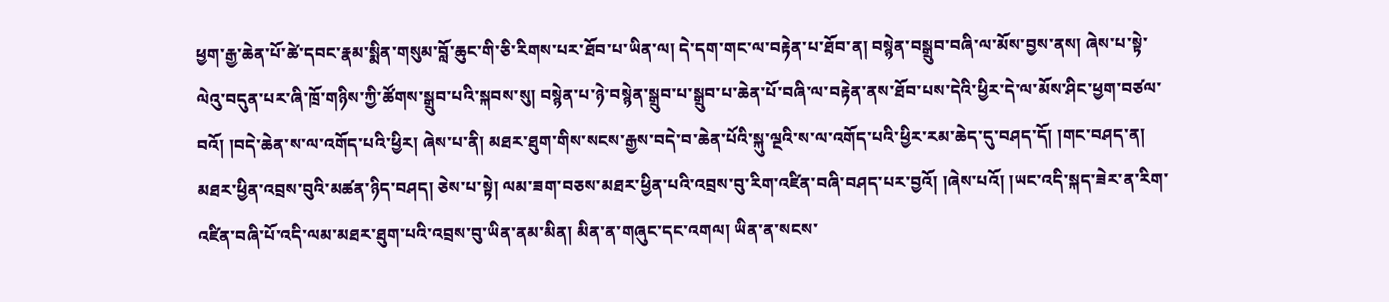ཕྱག་རྒྱ་ཆེན་པོ་ཚེ་དབང་རྣམ་སྨིན་གསུམ་བློ་ཆུང་གི་ཅི་རིགས་པར་ཐོབ་པ་ཡིན་ལ། དེ་དག་གང་ལ་བརྟེན་པ་ཐོབ་ན། བསྙེན་བསྒྲུབ་བཞི་ལ་མོས་བྱས་ནས། ཞེས་པ་སྟེ་ལེའུ་བདུན་པར་ཞི་ཁྲོ་གཉིས་ཀྱི་ཚོགས་སྒྲུབ་པའི་སྐབས་སུ། བསྙེན་པ་ཉེ་བསྙེན་སྒྲུབ་པ་སྒྲུབ་པ་ཆེན་པོ་བཞི་ལ་བརྟེན་ནས་ཐོབ་པས་དེའི་ཕྱིར་དེ་ལ་མོས་ཤིང་ཕྱག་བཙལ་བའོ། །བདེ་ཆེན་ས་ལ་འགོད་པའི་ཕྱིར། ཞེས་པ་ནི། མཐར་ཐུག་གིས་སངས་རྒྱས་བདེ་བ་ཆེན་པོའི་སྐུ་ལྔའི་ས་ལ་འགོད་པའི་ཕྱིར་རམ་ཆེད་དུ་བཤད་དོ། །གང་བཤད་ན། མཐར་ཕྱིན་འབྲས་བུའི་མཚན་ཉིད་བཤད། ཅེས་པ་སྟེ། ལམ་ཟག་བཅས་མཐར་ཕྱིན་པའི་འབྲས་བུ་རིག་འཛིན་བཞི་བཤད་པར་བྱའོ། །ཞེས་པའོ། །ཡང་འདི་སྐད་ཟེར་ན་རིག་འཛིན་བཞི་པོ་འདི་ལམ་མཐར་ཐུག་པའི་འབྲས་བུ་ཡིན་ནམ་མིན། མིན་ན་གཞུང་དང་འགལ། ཡིན་ན་སངས་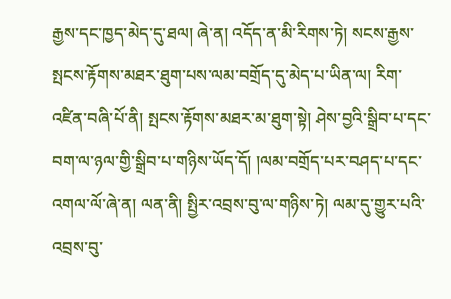རྒྱས་དང་ཁྱད་མེད་དུ་ཐལ། ཞེ་ན། འདོད་ན་མི་རིགས་ཏེ། སངས་རྒྱས་སྤངས་རྟོགས་མཐར་ཐུག་པས་ལམ་བགྲོད་དུ་མེད་པ་ཡིན་ལ། རིག་འཛིན་བཞི་པོ་ནི། སྤངས་རྟོགས་མཐར་མ་ཐུག་སྟེ། ཤེས་བྱའི་སྒྲིབ་པ་དང་བག་ལ་ཉལ་གྱི་སྒྲིབ་པ་གཉིས་ཡོད་དོ། །ལམ་བགྲོད་པར་བཤད་པ་དང་འགལ་ལོ་ཞེ་ན། ལན་ནི། སྤྱིར་འབྲས་བུ་ལ་གཉིས་ཏེ། ལམ་དུ་གྱུར་པའི་འབྲས་བུ་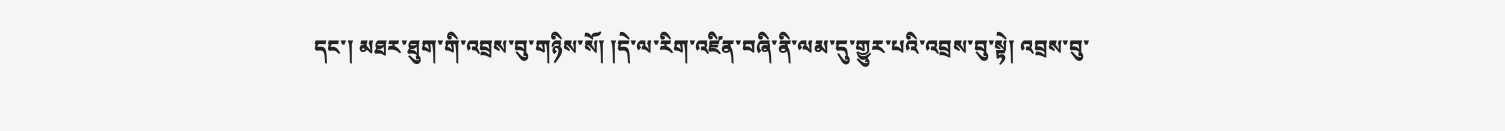དང་། མཐར་ཐུག་གི་འབྲས་བུ་གཉིས་སོ། །དེ་ལ་རིག་འཛིན་བཞི་ནི་ལམ་དུ་གྱུར་པའི་འབྲས་བུ་སྟེ། འབྲས་བུ་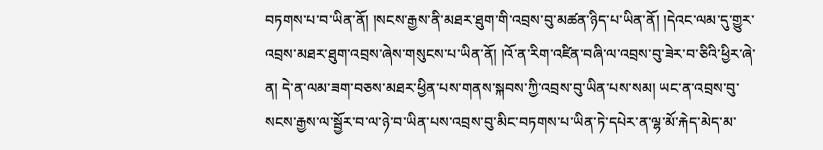བཏགས་པ་བ་ཡིན་ནོ། །སངས་རྒྱས་ནི་མཐར་ཐུག་གི་འབྲས་བུ་མཚན་ཉིད་པ་ཡིན་ནོ། །དེའང་ལམ་དུ་གྱུར་འབྲས་མཐར་ཐུག་འབྲས་ཞེས་གསུངས་པ་ཡིན་ནོ། །འོ་ན་རིག་འཛིན་བཞི་ལ་འབྲས་བུ་ཟེར་བ་ཅིའི་ཕྱིར་ཞེ་ན། དེ་ན་ལམ་ཟག་བཅས་མཐར་ཕྱིན་པས་གནས་སྐབས་ཀྱི་འབྲས་བུ་ཡིན་པས་སམ། ཡང་ན་འབྲས་བུ་སངས་རྒྱས་ལ་སྦྱོར་བ་ལ་ཉེ་བ་ཡིན་པས་འབྲས་བུ་མིང་བཏགས་པ་ཡིན་ཏེ་དཔེར་ན་ལྷ་མོ་རྐེད་མེད་མ་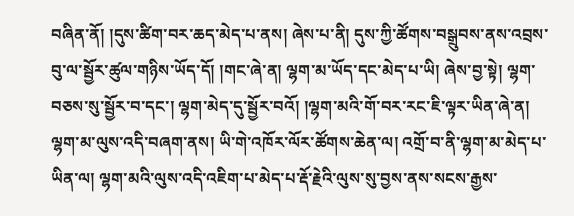བཞིན་ནོ། །དུས་ཚིག་བར་ཆད་མེད་པ་ནས། ཞེས་པ་ནི། དུས་ཀྱི་ཚོགས་བསྒྲུབས་ནས་འབྲས་བུ་ལ་སྦྱོར་ཚུལ་གཉིས་ཡོད་དོ། །གང་ཞེ་ན། ལྷག་མ་ཡོད་དང་མེད་པ་ཡི། ཞེས་བྱ་སྟེ། ལྷག་བཅས་སུ་སྦྱོར་བ་དང་། ལྷག་མེད་དུ་སྦྱོར་བའོ། །ལྷག་མའི་གོ་བར་རང་ཇི་ལྟར་ཡིན་ཞེ་ན། ལྷག་མ་ལུས་འདི་བཞག་ནས། ཡི་གེ་འཁོར་ལོར་ཚོགས་ཆེན་ལ། འགྲོ་བ་ནི་ལྷག་མ་མེད་པ་ཡིན་ལ། ལྷག་མའི་ལུས་འདི་འཇིག་པ་མེད་པ་རྡོ་རྗེའི་ལུས་སུ་བྱས་ནས་སངས་རྒྱས་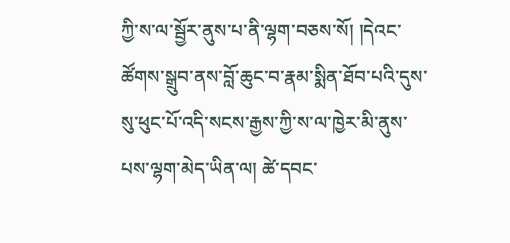ཀྱི་ས་ལ་སྦྱོར་ནུས་པ་ནི་ལྷག་བཅས་སོ། །དེའང་ཚོགས་སྒྲུབ་ནས་བློ་ཆུང་བ་རྣམ་སྨིན་ཐོབ་པའི་དུས་སུ་ཕུང་པོ་འདི་སངས་རྒྱས་ཀྱི་ས་ལ་ཁྱེར་མི་ནུས་པས་ལྷག་མེད་ཡིན་ལ། ཚེ་དབང་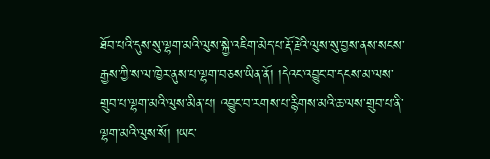ཐོབ་པའི་དུས་སུ་ལྷག་མའི་ལུས་སྐྱེ་འཇིག་མེད་པ་རྡོ་རྗེའི་ལུས་སུ་བྱས་ནས་སངས་རྒྱས་ཀྱི་ས་ལ་ཁྱེར་ནུས་པ་ལྷག་བཅས་ཡིན་ནོ། །དེའང་འབྱུང་བ་དངས་མ་ལས་གྲུབ་པ་ལྷག་མའི་ལུས་མིན་པ། འབྱུང་བ་རགས་པ་རྙིགས་མའི་ཆ་ལས་གྲུབ་པ་ནི་ལྷག་མའི་ལུས་སོ། །ཡང་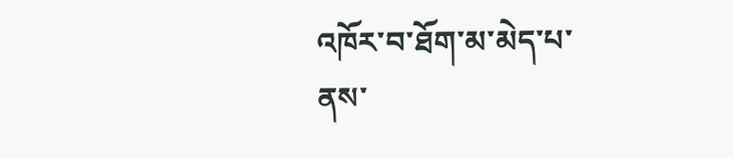འཁོར་བ་ཐོག་མ་མེད་པ་ནས་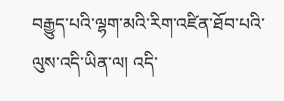བརྒྱུད་པའི་ལྷག་མའི་རིག་འཛིན་ཐོབ་པའི་ལུས་འདི་ཡིན་ལ། འདི་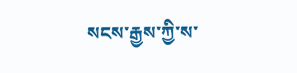སངས་རྒྱས་ཀྱི་ས་